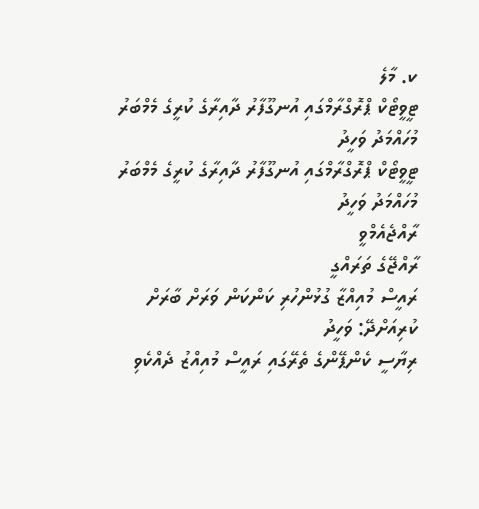ކ. މާލެ
ޓީވީޓޯކް ޕްރޮގްރާމްގައި އުނގޫފާރު ދާއިރާގެ ކުރީގެ މެމްބަރު މުހައްމަދު ވަހީދު
ޓީވީޓޯކް ޕްރޮގްރާމްގައި އުނގޫފާރު ދާއިރާގެ ކުރީގެ މެމްބަރު މުހައްމަދު ވަހީދު
ރާއްޖެއެމްވީ
ރާއްޖޭގެ ތަރައްގީ
ރައީސް މުއިއްޒާ ގުޅުންހުރި ކަންކަން ވަރަށް ބާރަށް ކުރިއަށްދޭ: ވަހީދު
ރިޔާސީ ކެންޕޭންގެ ތެރޭގައި ރައީސް މުއިއްޒު ދެއްކެވި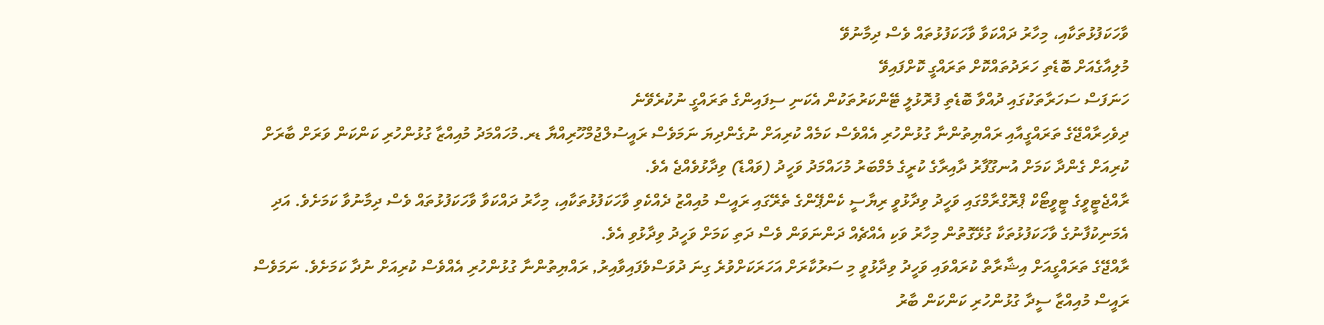ވާހަކަފުޅުތަކާއި، މިހާރު ދައްކަވާ ވާހަކަފުޅުތައް ވެސް ދިމާނުވޭ
މުލިއާގެއަށް ބޮޑެތި ހަރަދުތައްކޮށް ތަރައްގީ ކޮށްފައިވޭ
ހަނަފަސް ސަހަރާތަކުގައި ދުއްވާ ބޮޑެތި ފުރޮޅުލީ ޓޭންކަރުތަކުން އެކަނި ސިފައިންގެ ތަރައްގީ ނުކުރެވޭނެ
ދިވެހިރާއްޖޭގެ ތަރައްގީއާއި ރައްޔިތުންނާ ގުޅުންހުރި އެއްވެސް ކަމެއް ކުރިއަށް ނުގެންދިޔަ ނަމަވެސް ރައީސުލްޖުމްހޫރިއްޔާ ޑރ.މުހައްމަދު މުއިއްޒާ ގުޅުންހުރި ކަންކަން ވަރަށް ބާރަށް ކުރިއަށް ގެންދާ ކަމަށް އުނގޫފާރު ދާއިރާގެ ކުރީގެ މެމްބަރު މުހައްމަދު ވަހީދު (ވައްޑެ) ވިދާޅުވެއްޖެ އެވެ.
ރާއްޖެޓީވީގެ ޓީވީޓޯކް ޕްރޮގްރާމްގައި ވަހީދު ވިދާޅުވީ ރިޔާސީ ކެންޕޭންގެ ތެރޭގައި ރައީސް މުއިއްޒު ދެއްކެވި ވާހަކަފުޅުތަކާއި، މިހާރު ދައްކަވާ ވާހަކަފުޅުތައް ވެސް ދިމާނުވާ ކަމަށެވެ. އަދި އެމަނިކުފާނުގެ ވާހަކަފުޅުތަކާ ގުޅޭގޮތުން މިހާރު ވަކި އެއްޗެއް ދަންނަވަން ވެސް ދަތި ކަމަށް ވަހީދު ވިދާޅުވި އެވެ.
ރާއްޖޭގެ ތަރައްގީއަށް އިޝާރާތް ކުރައްވައި ވަހީދު ވިދާޅުވީ މި ސަރުކާރަށް އަހަރަކަށްވުރެ ގިނަ ދުވަސްވެފައިވާއިރު, ރައްޔިތުންނާ ގުޅުންހުރި އެއްވެސް ކުރިއަށް ނުދާ ކަމަށެވެ. ނަމަވެސް ރައީސް މުއިއްޒާ ސީދާ ގުޅުންހުރި ކަންކަން ބާރު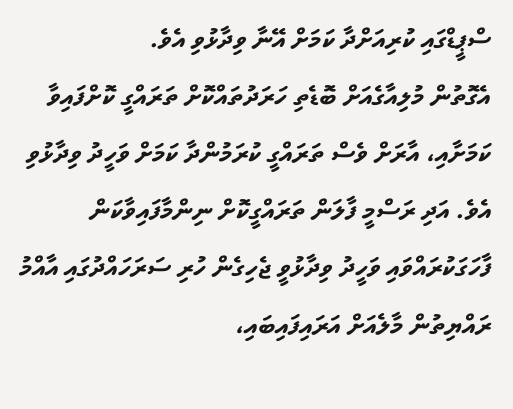ސްޕީޑްގައި ކުރިއަށްދާ ކަމަށް އޭނާ ވިދާޅުވި އެވެ.
އެގޮތުން މުލިއާގެއަށް ބޮޑެތި ހަރަދުތައްކޮށް ތަރައްގީ ކޮށްފައިވާ ކަމަށާއި، އާރަށް ވެސް ތަރައްގީ ކުރަމުންދާ ކަމަށް ވަހީދު ވިދާޅުވި އެވެ. އަދި ރަސްމީ ފާލަން ތަރައްގީކޮށް ނިންމާފައިވާކަން ފާހަގަކުރައްވައި ވަހީދު ވިދާޅުވީ ޖެހިގެން ހުރި ސަރަހައްދުގައި އާއްމު ރައްޔިތުން މާލެއަށް އަރައިފައިބައި،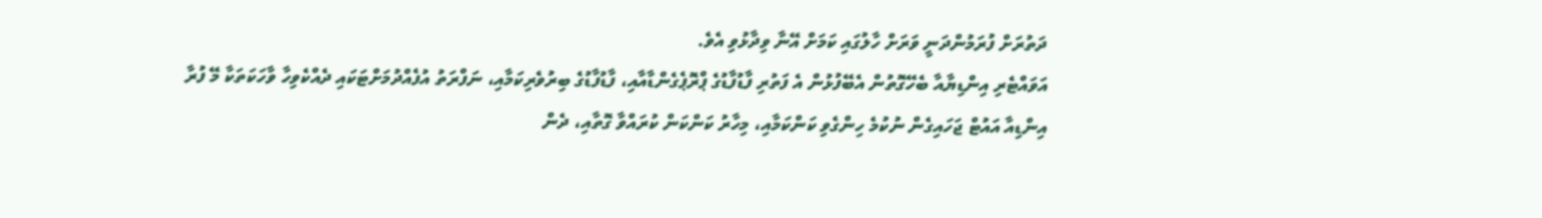ދަތުރަށް ފުރަމުންދަނީ ވަރަށް ހާލުގައި ކަމަށް އޭނާ ވިދާޅުވި އެވެ.
އަވައްޓެރި އިންޑިޔާއާ ބެހޭގޮތުން އެބޭފުޅުން އެ ފަތުރި ފާޑުފާޑުގެ ޕްރޮޕެގެންޑާއާއި، ފާޑުފާޑުގެ ބިރުވެރިކަމާއި، ނަފްރަތު އުފެއްދުމަށްޓަކައި ދެއްކެވިހާ ވާހަކަތަކާ މޭ ފުރާ އިންޑިއާ އައުޓް ޖަހައިގެން ނުކުމެ ހިންގެވި ކަންކަމާއި، މިހާރު ކަންކަން ކުރައްވާ ގޮތާއި، ދެން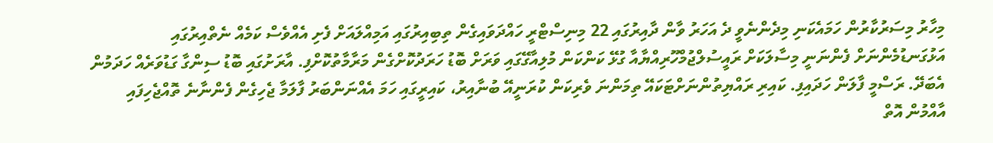މިހާރު މިސަރުކާރުން ހަމައެކަނި މިދެންނެވީ ދެ އަހަރު ވާން ދާއިރުގައި 22 މިނިސްޓްރީ ހައްދަވައިގެން ތިބިއިރުގައި އަމިއްލައަށް ފެށި އެއްވެސް ކަމެއް ނެތްއިރުގައި އަޅުގަނޑުމެންނަށް ފެންނަނީ މިސާލަކަށް ރައީސުލްޖުމްހޫރިއްޔާއާ ގުޅޭ ކަންކަން މުލިއާގޭގައި ވަރަށް ބޮޑު ހަރަދުކޮށްގެން މަރާމާތުކޮށްފި. އާރަށުގައި ބޮޑު ސިންގާ ގަޑުވަރެއް ހަދަމުން އެބަދޭ. ރަސްމީ ފާލަން ހަދައިފި. ކައިރި ރައްޔިތުންނަށްޓަކައޭ ތިމަންނަ ވެރިކަން ކުރަނީއޭ ބުނާއިރު، ކައިރީގައި ހަމަ އެއްނަންބަރު ފާލަމާ ޖެހިގެން ފެންނާނެ ތޮއްޖެހިފައި އާއްމުން އޮތް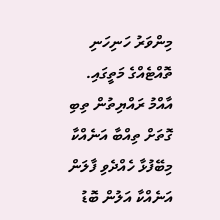މިންވަރު ހަނިހަނި ތޮއްޓެއްގެ މަތީގައި. އާއްމު ރައްޔިތުން ތިބި ގޮތަށް ތިއްބާ އަނެއްކާ މިބޭފުޅާ ހެއްދެވި ފާލަން އަނެއްކާ އަލުން ބޮޑު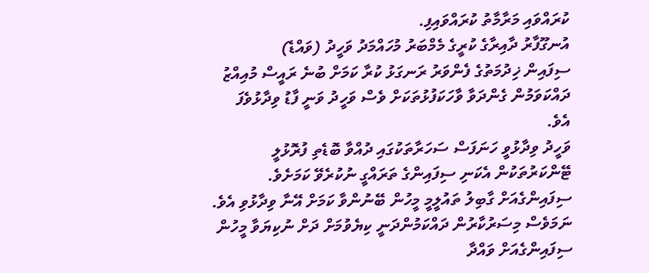ކުރައްވައި މަރާމާތު ކުރައްވައިފި.
އުނގޫފާރު ދާއިރާގެ ކުރީގެ މެމްބަރު މުހައްމަދު ވަހީދު (ވައްޑެ)
ސިފައިން ޚިދުމަތުގެ ފެންވަރު ރަނގަޅު ކުރާ ކަމަށް ބުނެ ރައީސް މުއިއްޒު ދައްކަވަމުން ގެންދަވާ ވާހަކަފުޅުތަކަށް ވެސް ވަހީދު ވަނީ ފާޑު ވިދާޅުވެފަ އެވެ.
ވަހީދު ވިދާޅުވީ ހަނަފަސް ސަހަރާތަކުގައި ދުއްވާ ބޮޑެތި ފުރޮޅުލީ ޓޭންކަރުތަކުން އެކަނި ސިފައިންގެ ތަރައްގީ ނުކުރެވޭ ކަމަށެވެ. ސިފައިންގެއަށް ގާބިލު ތައުލީމީ މީހުން ބޭނުންވާ ކަމަށް އޭނާ ވިދާޅުވި އެވެ. ނަމަވެސް މިސަރުކާރުން ދައްކަމުންދަނީ ކިޔެވުމަށް ދަށް ނުކިޔަވާ މީހުން ސިފައިންގެއަށް ވައްދާ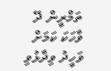ތަމްރީން ދޭ ވާހަކަ ކަމަށް ވަހީދު ވިދާޅުވި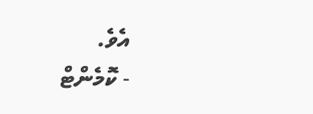އެވެ.
- ކޮމެންޓް